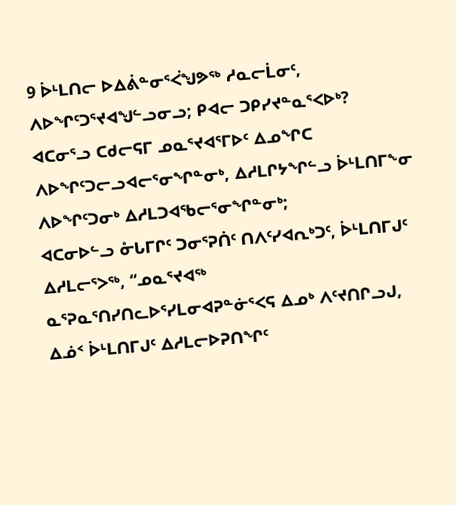9 ᐆᒻᒪᑎᓕ ᐅᐃᕖᓐᓂᕐᐹᖑᕗᖅ ᓱᓇᓕᒫᓂᑦ, ᐱᐅᖏᑦᑐᕐᔪᐊᖑᓪᓗᓂᓗ; ᑭᐊᓕ ᑐᑭᓯᔪᓐᓇᕐᐸᐅᒃ?
ᐊᑕᓂᕐᓗ ᑕᑯᓕᕋᒥ ᓄᓇᕐᔪᐊᕐᒥᐅᑦ ᐃᓄᖏᑕ ᐱᐅᖏᑦᑐᓕᓗᐊᓕᕐᓂᖏᓐᓂᒃ, ᐃᓱᒪᒋᔭᖏᓪᓗ ᐆᒻᒪᑎᒥᖕᓂ ᐱᐅᖏᑦᑐᓂᒃ ᐃᓱᒪᑐᐊᖃᓕᕐᓂᖏᓐᓂᒃ;
ᐊᑕᓂᐅᓪᓗ ᓁᒐᒥᒋᑦ ᑐᓂᕐᕈᑏᑦ ᑎᐱᑦᓯᐊᕆᒃᑐᑦ, ᐆᒻᒪᑎᒥᒍᑦ ᐃᓱᒪᓕᕐᐳᖅ, “ᓄᓇᕐᔪᐊᖅ ᓇᕐᕈᓇᕐᑎᓯᑎᓚᐅᕐᓯᒪᓂᐊᕈᓐᓃᕐᐸᕋ ᐃᓄᒃ ᐱᑦᔪᑎᒋᓗᒍ, ᐃᓅᑉ ᐆᒻᒪᑎᒥᒍᑦ ᐃᓱᒪᓕᐅᕈᑎᖏᑦ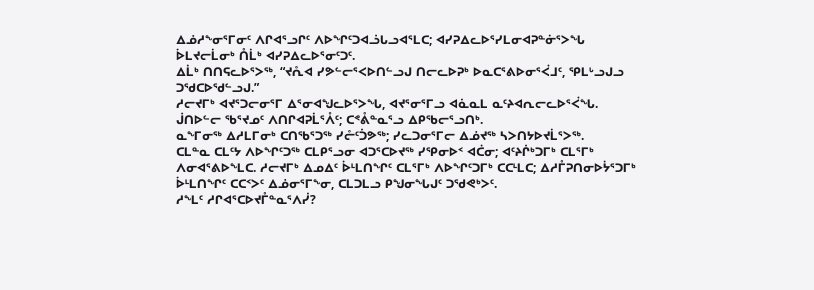ᐃᓅᓱᖕᓂᕐᒥᓂᑦ ᐱᒋᐊᕐᓗᒋᑦ ᐱᐅᖏᑦᑐᐊᓘᒐᓗᐊᕐᒪᑕ; ᐊᓯᕈᐃᓚᐅᕐᓯᒪᓂᐊᕈᓐᓃᕐᐳᖓ ᐆᒪᔪᓕᒫᓂᒃ ᑍᒫᒃ ᐊᓯᕈᐃᓚᐅᕐᓂᑦᑐᑦ.
ᐃᒫᒃ ᑎᑎᕋᓚᐅᕐᐳᖅ, “ᔪᕅᐊ ᓯᕗᓪᓕᕐᐸᐅᑎᓪᓗᒍ ᑎᓕᓚᐅᕈᒃ ᐅᓇᑕᕐᕕᐅᓂᕐᐹᒧᑦ, ᕿᒪᒡᓗᒍᓗ ᑐᖁᑕᐅᖁᓪᓗᒍ.”
ᓱᓕᔪᒥᒃ ᐊᔪᕐᑐᓕᓂᕐᒥ ᐃᕐᓂᐊᖑᓚᐅᕐᐳᖓ, ᐊᔪᕐᓂᕐᒥᓗ ᐊᓈᓇᒪ ᓇᑦᔨᐊᕆᓕᓚᐅᕐᐹᖓ.
ᒎᑎᐅᓪᓕ ᖃᕐᔪᓄᑦ ᐱᑎᒋᐊᕈᒫᕐᐰᑦ; ᑕᕝᕔᓐᓇᕐᓗ ᐃᑭᖃᓕᕐᓗᑎᒃ.
ᓇᖕᒥᓂᖅ ᐃᓱᒪᒥᓂᒃ ᑕᑎᖃᕐᑐᖅ ᓯᓔᑦᑑᕗᖅ; ᓯᓚᑐᓂᕐᒥᓕ ᐃᓅᔪᖅ ᓴᐳᑎᔭᐅᔪᒫᕐᐳᖅ.
ᑕᒪᓐᓇ ᑕᒪᑦᔭ ᐱᐅᖏᑦᑐᖅ ᑕᒪᑭᕐᓗᓂ ᐊᑐᕐᑕᐅᔪᖅ ᓯᕿᓂᐅᑉ ᐊᑖᓂ; ᐊᑦᔨᒌᒃᑐᒥᒃ ᑕᒪᕐᒥᒃ ᐱᓂᐊᕐᕕᐅᖕᒪᑕ. ᓱᓕᔪᒥᒃ ᐃᓄᐃᑦ ᐆᒻᒪᑎᖏᑦ ᑕᒪᕐᒥᒃ ᐱᐅᖏᑦᑐᒥᒃ ᑕᑕᒻᒪᑕ; ᐃᓱᒤᕈᑎᓂᐅᔮᕐᑐᒥᒃ ᐆᒻᒪᑎᖏᑦ ᑕᑕᑉᐳᑦ ᐃᓅᓂᕐᒥᖕᓂ, ᑕᒪᑐᒪᓗ ᑭᖑᓂᖓᒍᑦ ᑐᖁᕙᒃᐳᑦ.
ᓱᖕᒪᑦ ᓱᒋᐊᕐᑕᐅᔪᒤᓐᓇᕐᐱᓰ?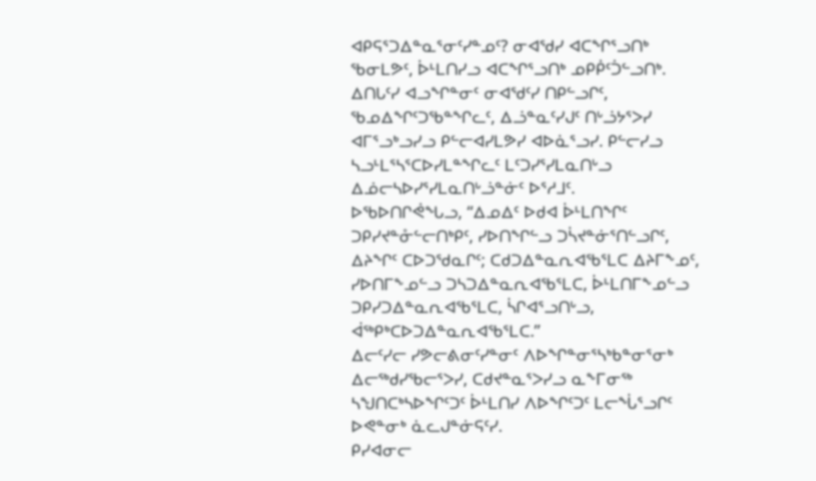ᐊᑭᕋᕐᑐᐃᓐᓇᕐᓂᑦᓯᓐᓄᑦ? ᓂᐊᖁᓯ ᐊᑕᖏᕐᓗᑎᒃ ᖃᓂᒪᕗᑦ, ᐆᒻᒪᑎᓯᓗ ᐊᑕᖏᕐᓗᑎᒃ ᓄᑭᑮᑦᑑᓪᓗᑎᒃ.
ᐃᑎᒐᑦᓯ ᐊᓗᖏᓐᓂᑦ ᓂᐊᖁᑦᓯ ᑎᑭᓪᓗᒋᑦ, ᖃᓄᐃᖏᑦᑐᖃᓐᖏᓚᑦ, ᐃᓘᓐᓇᑦᓯᒍᑦ ᑎᒡᓘᔭᕐᐳᓯ ᐊᒥᕐᓗᒃᓗᓯᓗ ᑭᓪᓕᐊᓯᒪᕗᓯ ᐊᐅᓈᕐᓗᓯ. ᑭᓪᓕᓯᓗ ᓴᓗᒻᒪᕐᓴᕐᑕᐅᓯᒪᓐᖏᓚᑦ ᒪᑦᑐᓯᕐᓯᒪᓇᑎᒡᓗ ᐃᓅᓕᓴᐅᓯᕐᓯᒪᓇᑎᒡᓘᓐᓃᑦ ᐅᕐᓱᒧᑦ.
ᐅᖃᐅᑎᒋᕚᖓᓗ, “ᐃᓄᐃᑦ ᐅᑯᐊ ᐆᒻᒪᑎᖏᑦ ᑐᑭᓯᔪᓐᓁᓪᓕᑎᒃᑭᑦ, ᓯᐅᑎᖏᓪᓗ ᑐᓵᔪᓐᓃᕐᑎᓪᓗᒋᑦ, ᐃᔨᖏᑦ ᑕᐅᑐᖁᓇᒋᑦ; ᑕᑯᑐᐃᓐᓇᕆᐊᖃᕐᒪᑕ ᐃᔨᒥᖕᓄᑦ, ᓯᐅᑎᒥᖕᓄᓪᓗ ᑐᓴᑐᐃᓐᓇᕆᐊᖃᕐᒪᑕ, ᐆᒻᒪᑎᒥᖕᓄᓪᓗ ᑐᑭᓯᑐᐃᓐᓇᕆᐊᖃᕐᒪᑕ, ᓵᒋᐊᕐᓗᑎᒡᓗ, ᐋᖅᑭᒃᑕᐅᑐᐃᓐᓇᕆᐊᖃᕐᒪᑕ.”
ᐃᓕᑦᓯᓕ ᓯᕗᓕᕕᓂᑦᓯᓐᓂᑦ ᐱᐅᖏᓐᓂᕐᓴᒃᑲᓐᓂᕐᓂᒃ ᐃᓕᖅᑯᓯᖃᓕᕐᐳᓯ, ᑕᑯᔪᓐᓇᕐᐳᓯᓗ ᓇᖕᒥᓂᖅ ᓴᖑᑎᑕᒃᓴᐅᖏᑦᑐᑦ ᐆᒻᒪᑎᓯ ᐱᐅᖏᑦᑐᑦ ᒪᓕᖔᕐᓗᒋᑦ ᐅᕙᓐᓂᒃ ᓈᓚᒍᓐᓃᕋᑦᓯ.
ᑭᓯᐊᓂᓕ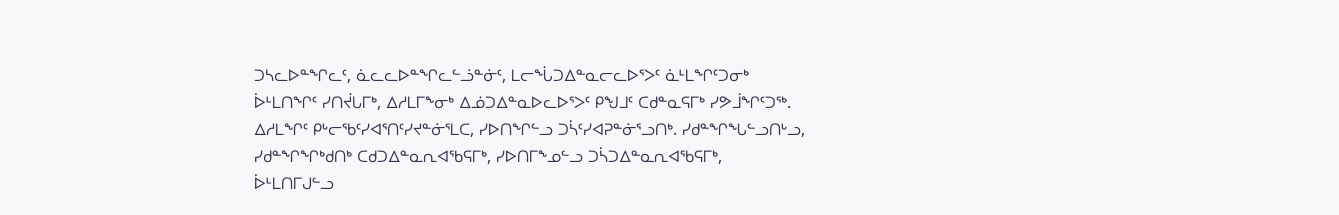ᑐᓴᓚᐅᓐᖏᓚᑦ, ᓈᓚᓚᐅᓐᖏᓚᓪᓘᓐᓃᑦ, ᒪᓕᖔᑐᐃᓐᓇᓕᓚᐅᕐᐳᑦ ᓈᒻᒪᖏᑦᑐᓂᒃ ᐆᒻᒪᑎᖏᑦ ᓯᑎᔫᒐᒥᒃ, ᐃᓱᒪᒥᖕᓂᒃ ᐃᓅᑐᐃᓐᓇᐅᓚᐅᕐᐳᑦ ᑭᖑᒧᑦ ᑕᑯᓐᓇᕋᒥᒃ ᓯᕗᒨᖏᑦᑐᖅ.
ᐃᓱᒪᖏᑦ ᑭᒡᓕᖃᑦᓯᐊᕐᑎᑦᓯᔪᓐᓃᕐᒪᑕ, ᓯᐅᑎᖏᓪᓗ ᑐᓵᑦᓯᐊᕈᓐᓃᕐᓗᑎᒃ. ᓯᑯᓐᖏᖓᓪᓗᑎᒡᓗ, ᓯᑯᓐᖏᖏᒃᑯᑎᒃ ᑕᑯᑐᐃᓐᓇᕆᐊᖃᕋᒥᒃ, ᓯᐅᑎᒥᖕᓄᓪᓗ ᑐᓵᑐᐃᓐᓇᕆᐊᖃᕋᒥᒃ, ᐆᒻᒪᑎᒥᒍᓪᓗ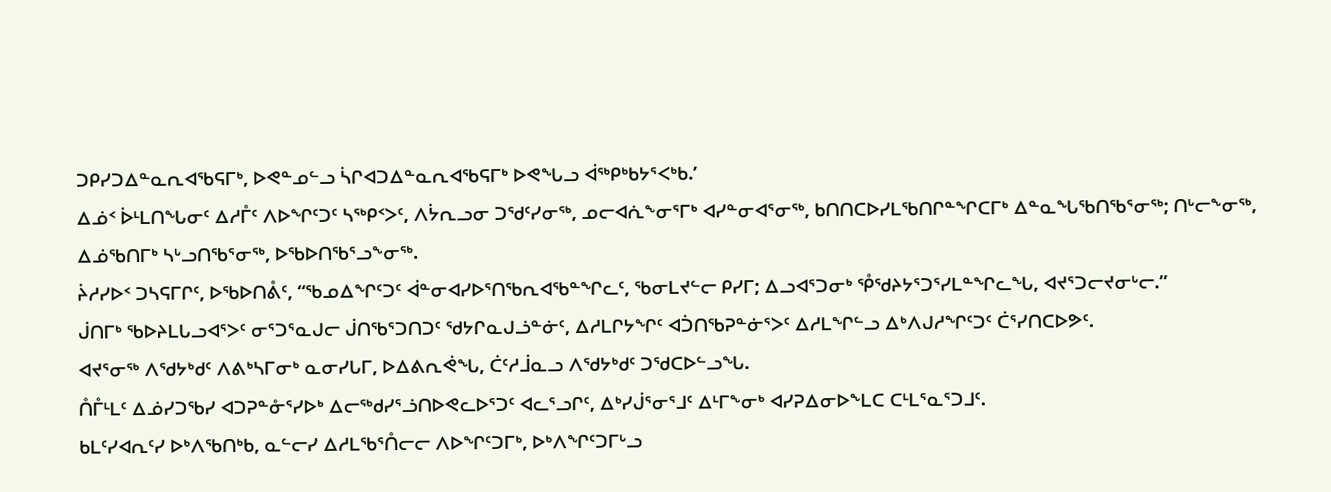ᑐᑭᓯᑐᐃᓐᓇᕆᐊᖃᕋᒥᒃ, ᐅᕙᓐᓄᓪᓗ ᓵᒋᐊᑐᐃᓐᓇᕆᐊᖃᕋᒥᒃ ᐅᕙᖓᓗ ᐋᖅᑭᒃᑲᔭᕐᐸᒃᑲ.’
ᐃᓅᑉ ᐆᒻᒪᑎᖓᓂᑦ ᐃᓱᒤᑦ ᐱᐅᖏᑦᑐᑦ ᓴᖅᑭᑉᐳᑦ, ᐱᔮᕆᓗᓂ ᑐᖁᑦᓯᓂᖅ, ᓄᓕᐊᕇᖕᓂᕐᒥᒃ ᐊᓯᓐᓂᐊᕐᓂᖅ, ᑲᑎᑎᑕᐅᓯᒪᖃᑎᒋᓐᖏᑕᒥᒃ ᐃᓐᓇᖓᖃᑎᖃᕐᓂᖅ; ᑎᒡᓕᖕᓂᖅ, ᐃᓅᖃᑎᒥᒃ ᓴᒡᓗᑎᖃᕐᓂᖅ, ᐅᖃᐅᑎᖃᕐᓗᖕᓂᖅ.
ᔩᓱᓯᐅᑉ ᑐᓴᕋᒥᒋᑦ, ᐅᖃᐅᑎᕔᑦ, “ᖃᓄᐃᖏᑦᑐᑦ ᐋᓐᓂᐊᓯᐅᕐᑎᖃᕆᐊᖃᓐᖏᓚᑦ, ᖃᓂᒪᔪᓪᓕ ᑭᓯᒥ; ᐃᓗᐊᕐᑐᓂᒃ ᕾᖁᔨᔭᕐᑐᕐᓯᒪᓐᖏᓚᖓ, ᐊᔪᕐᑐᓕᔪᓂᒡᓕ.”
ᒎᑎᒥᒃ ᖃᐅᔨᒪᒐᓗᐊᕐᐳᑦ ᓂᕐᑐᕐᓇᒍᓕ ᒎᑎᖃᕐᑐᑎᑐᑦ ᖁᔭᒋᓇᒍᓘᓐᓃᑦ, ᐃᓱᒪᒋᔭᖏᑦ ᐊᑑᑎᖃᕈᓐᓃᕐᐳᑦ ᐃᓱᒪᖏᓪᓗ ᐃᒃᐱᒍᓱᖏᑦᑐᑦ ᑖᕐᓯᑎᑕᐅᕗᑦ.
ᐊᔪᕐᓂᖅ ᐱᖁᔭᒃᑯᑦ ᐱᕕᒃᓴᒥᓂᒃ ᓇᓂᓯᒐᒥ, ᐅᐃᕕᕆᕚᖓ, ᑖᑦᓱᒨᓇᓗ ᐱᖁᔭᒃᑯᑦ ᑐᖁᑕᐅᓪᓗᖓ.
ᑍᒤᒻᒪᑦ ᐃᓅᓯᑐᖃᓯ ᐊᑐᕈᓐᓁᕐᓯᐅᒃ ᐃᓕᖅᑯᓯᕐᓘᑎᐅᕙᓚᐅᕐᑐᑦ ᐊᓚᕐᓗᒋᑦ, ᐃᒃᓯᒎᕐᓂᕐᒧᑦ ᐃᒻᒥᖕᓂᒃ ᐊᓯᕈᐃᓂᐅᖕᒪᑕ ᑕᒻᒪᕐᓇᕐᑐᒧᑦ.
ᑲᒪᑦᓯᐊᕆᑦᓯ ᐅᒃᐱᖃᑎᒃᑲ, ᓇᓪᓕᓯ ᐃᓱᒪᖃᕐᑍᓕᓕ ᐱᐅᖏᑦᑐᒥᒃ, ᐅᒃᐱᖏᑦᑐᒥᒡᓗ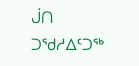ᒎᑎ ᑐᖁᓱᐃᑦᑐᖅ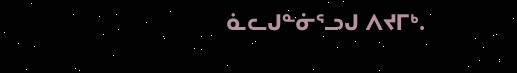ᓈᓚᒍᓐᓃᕐᓗᒍ ᐱᔪᒥᒃ.